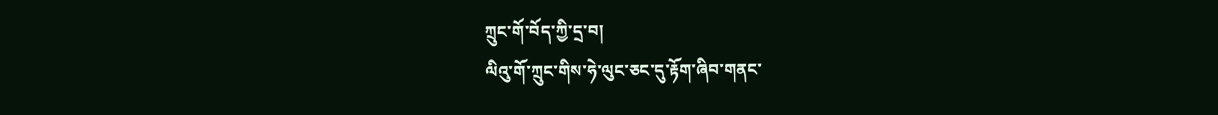ཀྲུང་གོ་བོད་ཀྱི་དྲ་བ།
ལིའུ་གོ་ཀྲུང་གིས་ཧེ་ལུང་ཅང་དུ་རྟོག་ཞིབ་གནང་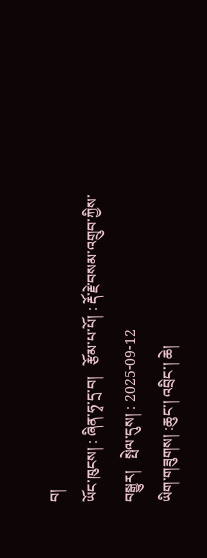བ།
ཡོང་ཁུངས། : ཞིན་ཧྭ་དྲ་བ།   རྩོམ་པ་པོ། : རྡོ་རྗེ་བསམ་འགྲུབ་ཀྱིས་བསྒྱུར།   སྤེལ་དུས། : 2025-09-12
ཡིག་གཟུགས། :ཆུང་། འབྲིང་། ཆེ།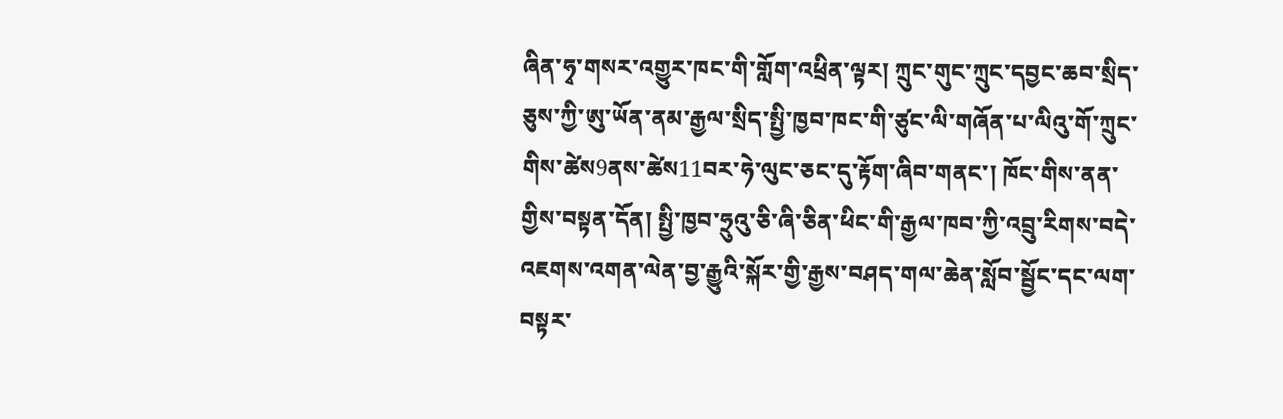ཞིན་ཧྭ་གསར་འགྱུར་ཁང་གི་གློག་འཕྲིན་ལྟར། ཀྲུང་གུང་ཀྲུང་དབྱང་ཆབ་སྲིད་ཅུས་ཀྱི་ཨུ་ཡོན་ནམ་རྒྱལ་སྲིད་སྤྱི་ཁྱབ་ཁང་གི་ཙུང་ལི་གཞོན་པ་ལིའུ་གོ་ཀྲུང་གིས་ཚེས9ནས་ཚེས11བར་ཧེ་ལུང་ཅང་དུ་རྟོག་ཞིབ་གནང་། ཁོང་གིས་ནན་གྱིས་བསྟན་དོན། སྤྱི་ཁྱབ་ཧྲུའུ་ཅི་ཞི་ཅིན་ཕིང་གི་རྒྱལ་ཁབ་ཀྱི་འབྲུ་རིགས་བདེ་འཇགས་འགན་ལེན་བྱ་རྒྱུའི་སྐོར་གྱི་རྒྱས་བཤད་གལ་ཆེན་སློབ་སྦྱོང་དང་ལག་བསྟར་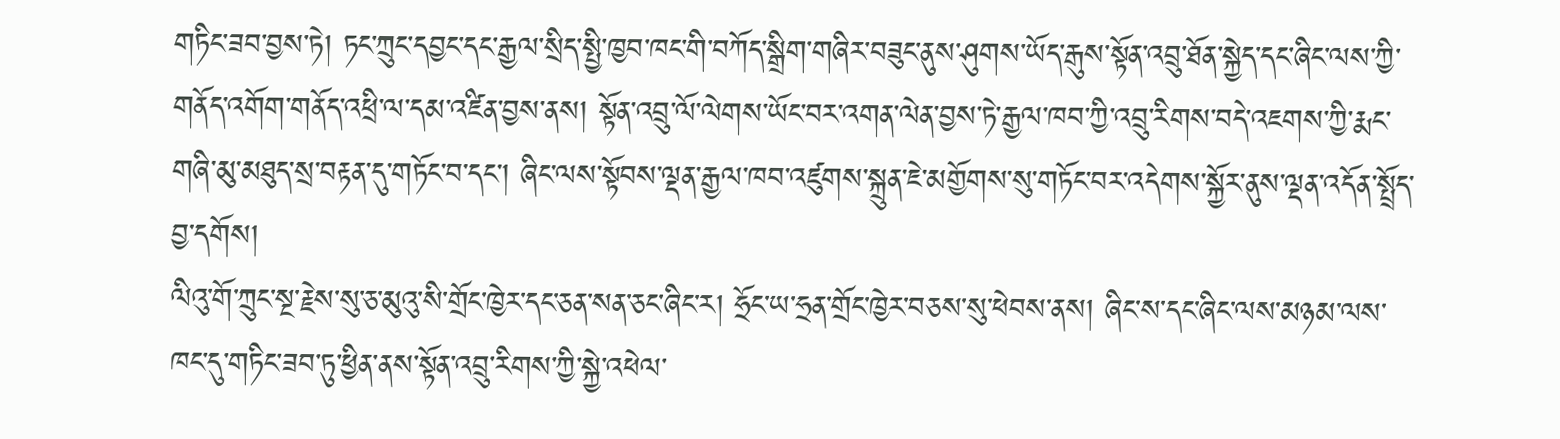གཏིང་ཟབ་བྱས་ཏེ། ཏང་ཀྲུང་དབྱང་དང་རྒྱལ་སྲིད་སྤྱི་ཁྱབ་ཁང་གི་བཀོད་སྒྲིག་གཞིར་བཟུང་ནུས་ཤུགས་ཡོད་རྒུས་སྟོན་འབྲུ་ཐོན་སྐྱེད་དང་ཞིང་ལས་ཀྱི་གནོད་འགོག་གནོད་འཕྲི་ལ་དམ་འཛིན་བྱས་ནས། སྟོན་འབྲུ་ལོ་ལེགས་ཡོང་བར་འགན་ལེན་བྱས་ཏེ་རྒྱལ་ཁབ་ཀྱི་འབྲུ་རིགས་བདེ་འཇགས་ཀྱི་རྨང་གཞི་མུ་མཐུད་སྲ་བརྟན་དུ་གཏོང་བ་དང་། ཞིང་ལས་སྟོབས་ལྡན་རྒྱལ་ཁབ་འཛུགས་སྐྲུན་ཇེ་མགྱོགས་སུ་གཏོང་བར་འདེགས་སྐྱོར་ནུས་ལྡན་འདོན་སྤྲོད་བྱ་དགོས།
ལིའུ་གོ་ཀྲུང་སྔ་རྗེས་སུ་ཅ་མུའུ་སི་གྲོང་ཁྱེར་དང་ཅན་སན་ཅང་ཞིང་ར། ཧྲོང་ཡ་ཧྲན་གྲོང་ཁྱེར་བཅས་སུ་ཕེབས་ནས། ཞིང་ས་དང་ཞིང་ལས་མཉམ་ལས་ཁང་དུ་གཏིང་ཟབ་ཏུ་ཕྱིན་ནས་སྟོན་འབྲུ་རིགས་ཀྱི་སྐྱེ་འཕེལ་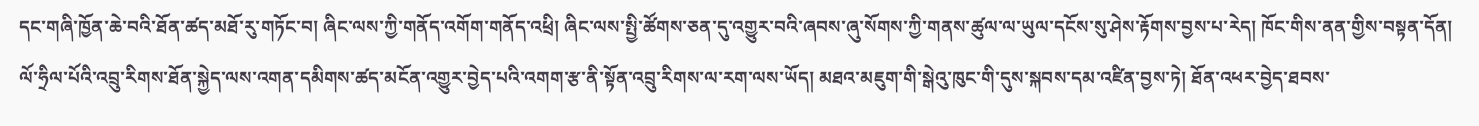དང་གཞི་ཁྱོན་ཆེ་བའི་ཐོན་ཚད་མཐོ་རུ་གཏོང་བ། ཞིང་ལས་ཀྱི་གནོད་འགོག་གནོད་འཕྲི། ཞིང་ལས་སྤྱི་ཚོགས་ཅན་དུ་འགྱུར་བའི་ཞབས་ཞུ་སོགས་ཀྱི་གནས་ཚུལ་ལ་ཡུལ་དངོས་སུ་ཤེས་རྟོགས་བྱས་པ་རེད། ཁོང་གིས་ནན་གྱིས་བསྟན་དོན། ལོ་ཧྲིལ་པོའི་འབྲུ་རིགས་ཐོན་སྐྱེད་ལས་འགན་དམིགས་ཚད་མངོན་འགྱུར་བྱེད་པའི་འགག་རྩ་ནི་སྟོན་འབྲུ་རིགས་ལ་རག་ལས་ཡོད། མཐའ་མཇུག་གི་སྒེའུ་ཁུང་གི་དུས་སྐབས་དམ་འཛིན་བྱས་ཏེ། ཐོན་འཕར་བྱེད་ཐབས་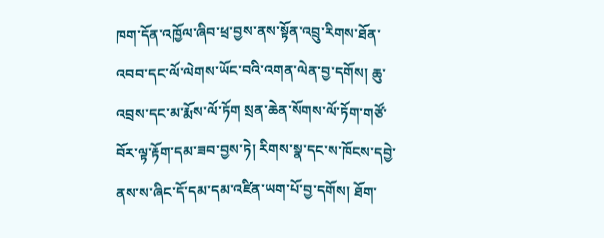ཁག་དོན་འཁྱོལ་ཞིབ་ཕྲ་བྱས་ནས་སྟོན་འབྲུ་རིགས་ཐོན་འབབ་དང་ལོ་ལེགས་ཡོང་བའི་འགན་ལེན་བྱ་དགོས། ཆུ་འབྲས་དང་མ་རྨོས་ལོ་ཏོག སྲན་ཆེན་སོགས་ལོ་ཏོག་གཙོ་བོར་ལྟ་རྟོག་དམ་ཟབ་བྱས་ཏེ། རིགས་སྣ་དང་ས་ཁོངས་དབྱེ་ནས་ས་ཞིང་དོ་དམ་དམ་འཛིན་ཡག་པོ་བྱ་དགོས། ཐོག་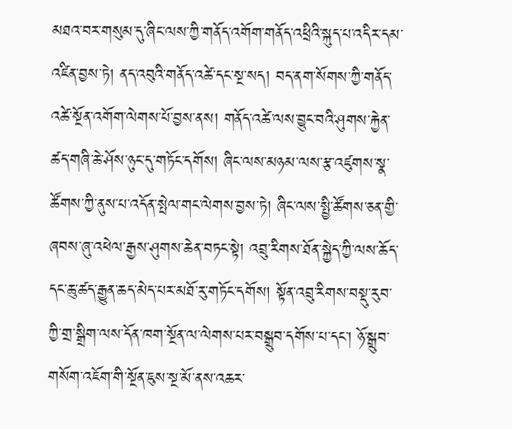མཐའ་བར་གསུམ་དུ་ཞིང་ལས་ཀྱི་གནོད་འགོག་གནོད་འཕྲིའི་སྐུད་པ་འདིར་དམ་འཛིན་བྱས་ཏེ། ནད་འབུའི་གནོད་འཚེ་དང་སྔ་སད། བད་ནག་སོགས་ཀྱི་གནོད་འཚེ་སྔོན་འགོག་ལེགས་པོ་བྱས་ནས། གནོད་འཚེ་ལས་བྱུང་བའི་ཤུགས་རྐྱེན་ཚད་གཞི་ཆེ་ཤོས་ཉུང་དུ་གཏོང་དགོས། ཞིང་ལས་མཉམ་ལས་རྩ་འཛུགས་སྣ་ཚོགས་ཀྱི་ནུས་པ་འདོན་སྤེལ་གང་ལེགས་བྱས་ཏེ། ཞིང་ལས་སྤྱི་ཚོགས་ཅན་གྱི་ཞབས་ཞུ་འཕེལ་རྒྱས་ཤུགས་ཆེན་བཏང་སྟེ། འབྲུ་རིགས་ཐོན་སྐྱེད་ཀྱི་ལས་ཆོད་དང་ཆུ་ཚད་རྒྱུན་ཆད་མེད་པར་མཐོ་རུ་གཏོང་དགོས། སྟོན་འབྲུ་རིགས་བསྡུ་རུབ་ཀྱི་གྲ་སྒྲིག་ལས་དོན་ཁག་སྔོན་ལ་ལེགས་པར་བསྒྲུབ་དགོས་པ་དང་། ཉོ་སྒྲུབ་གསོག་འཇོག་གི་སྔོན་ཇུས་སྔ་མོ་ནས་འཆར་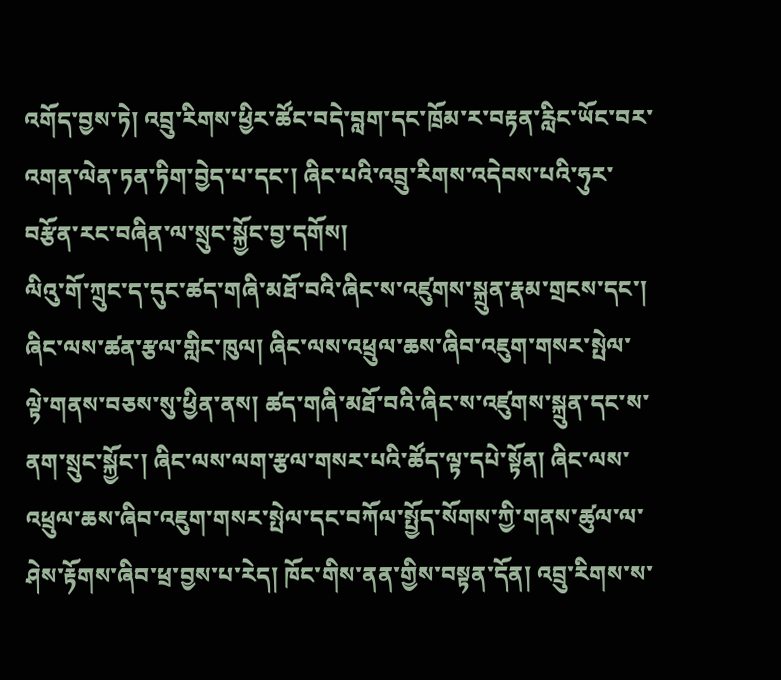འགོད་བྱས་ཏེ། འབྲུ་རིགས་ཕྱིར་ཚོང་བདེ་བླག་དང་ཁྲོམ་ར་བརྟན་རླིང་ཡོང་བར་འགན་ལེན་ཏན་ཏིག་བྱེད་པ་དང་། ཞིང་པའི་འབྲུ་རིགས་འདེབས་པའི་ཧུར་བརྩོན་རང་བཞིན་ལ་སྲུང་སྐྱོང་བྱ་དགོས།
ལིའུ་གོ་ཀྲུང་ད་དུང་ཚད་གཞི་མཐོ་བའི་ཞིང་ས་འཛུགས་སྐྲུན་རྣམ་གྲངས་དང་། ཞིང་ལས་ཚན་རྩལ་གླིང་ཁུལ། ཞིང་ལས་འཕྲུལ་ཆས་ཞིབ་འཇུག་གསར་སྤེལ་ལྟེ་གནས་བཅས་སུ་ཕྱིན་ནས། ཚད་གཞི་མཐོ་བའི་ཞིང་ས་འཛུགས་སྐྲུན་དང་ས་ནག་སྲུང་སྐྱོང་། ཞིང་ལས་ལག་རྩལ་གསར་པའི་ཚོད་ལྟ་དཔེ་སྟོན། ཞིང་ལས་འཕྲུལ་ཆས་ཞིབ་འཇུག་གསར་སྤེལ་དང་བཀོལ་སྤྱོད་སོགས་ཀྱི་གནས་ཚུལ་ལ་ཤེས་རྟོགས་ཞིབ་ཕྲ་བྱས་པ་རེད། ཁོང་གིས་ནན་གྱིས་བསྟན་དོན། འབྲུ་རིགས་ས་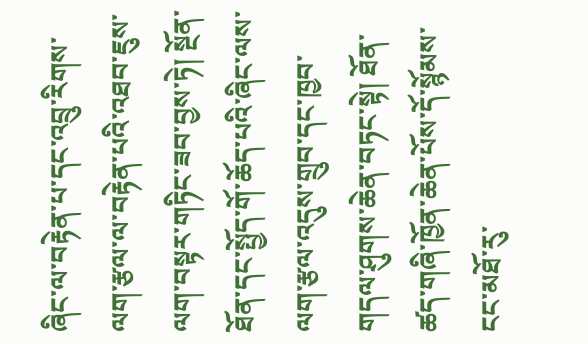ཞིང་ལ་བརྟེན་པ་དང་འབྲུ་རིགས་ལག་རྩལ་ལ་བརྟེན་པའི་འཐབ་ཇུས་ལག་བསྟར་གཏིང་ཟབ་བྱས་ཏེ། སྔོན་ཐོན་དང་སྤྱོད་གོ་ཆོད་པའི་ཞིང་ལས་ལག་རྩལ་འདུས་གྲུབ་དང་ཁྱབ་གདལ་ཤུགས་ཆེན་བཏང་སྟེ། ཐོན་ཚད་གཞི་ཁྱོན་ཆེན་པོས་དོ་སྙོམས་ངང་མཐོ་རུ་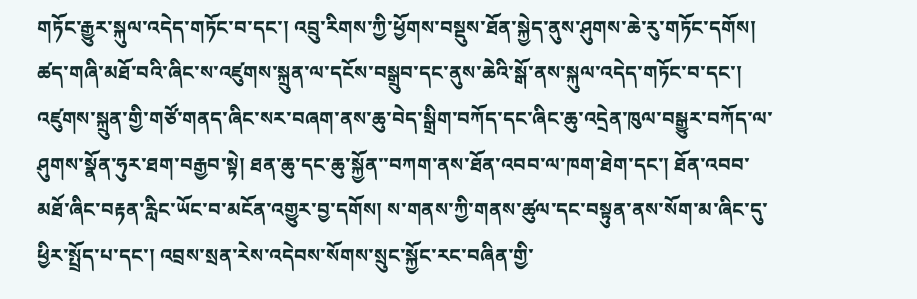གཏོང་རྒྱུར་སྐུལ་འདེད་གཏོང་བ་དང་། འབྲུ་རིགས་ཀྱི་ཕྱོགས་བསྡུས་ཐོན་སྐྱེད་ནུས་ཤུགས་ཆེ་རུ་གཏོང་དགོས། ཚད་གཞི་མཐོ་བའི་ཞིང་ས་འཛུགས་སྐྲུན་ལ་དངོས་བསྒྲུབ་དང་ནུས་ཆེའི་སྒོ་ནས་སྐུལ་འདེད་གཏོང་བ་དང་། འཛུགས་སྐྲུན་གྱི་གཙོ་གནད་ཞིང་སར་བཞག་ནས་ཆུ་བེད་སྒྲིག་བཀོད་དང་ཞིང་ཆུ་འདྲེན་ཁུལ་བསྒྱུར་བཀོད་ལ་ཤུགས་སྣོན་ཧུར་ཐག་བརྒྱབ་སྟེ། ཐན་ཆུ་དང་ཆུ་སྐྱོན་་བཀག་ནས་ཐོན་འབབ་ལ་ཁག་ཐེག་དང་། ཐོན་འབབ་མཐོ་ཞིང་བརྟན་རླིང་ཡོང་བ་མངོན་འགྱུར་བྱ་དགོས། ས་གནས་ཀྱི་གནས་ཚུལ་དང་བསྟུན་ནས་སོག་མ་ཞིང་དུ་ཕྱིར་སྤྲོད་པ་དང་། འབྲས་སྲན་རེས་འདེབས་སོགས་སྲུང་སྐྱོང་རང་བཞིན་གྱི་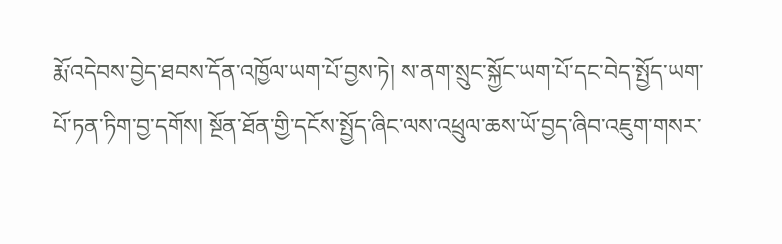རྨོ་འདེབས་བྱེད་ཐབས་དོན་འཁྱོལ་ཡག་པོ་བྱས་ཏེ། ས་ནག་སྲུང་སྐྱོང་ཡག་པོ་དང་བེད་སྤྱོད་ཡག་པོ་ཏན་ཏིག་བྱ་དགོས། སྔོན་ཐོན་གྱི་དངོས་སྤྱོད་ཞིང་ལས་འཕྲུལ་ཆས་ཡོ་བྱད་ཞིབ་འཇུག་གསར་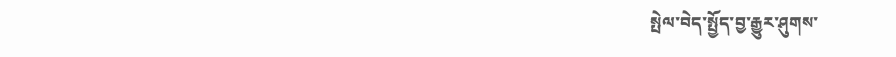སྤེལ་བེད་སྤྱོད་བྱ་རྒྱུར་ཤུགས་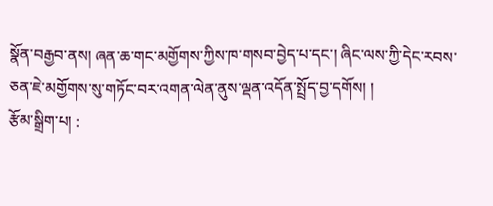སྣོན་བརྒྱབ་ནས། ཞན་ཆ་གང་མགྱོགས་ཀྱིས་ཁ་གསབ་བྱེད་པ་དང་། ཞིང་ལས་ཀྱི་དེང་རབས་ཅན་ཇེ་མགྱོགས་སུ་གཏོང་བར་འགན་ལེན་ནུས་ལྡན་འདོན་སྤྲོད་བྱ་དགོས། །
རྩོམ་སྒྲིག་པ། :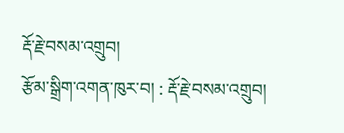རྡོ་རྗེ་བསམ་འགྲུབ།
རྩོམ་སྒྲིག་འགན་ཁུར་བ། : རྡོ་རྗེ་བསམ་འགྲུབ།